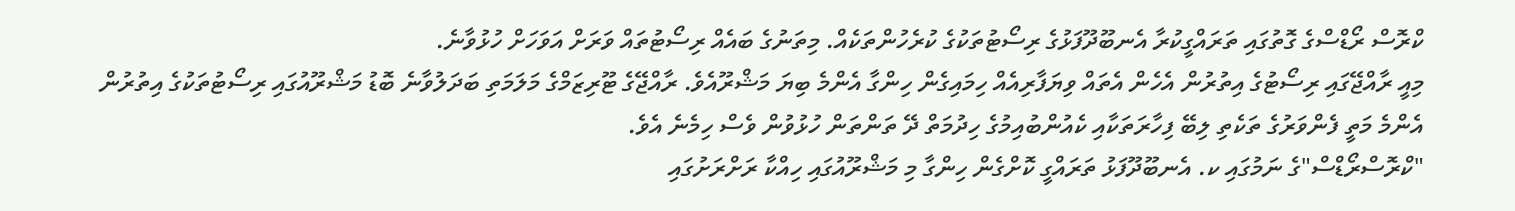ކްރޮސް ރޯޑްސްގެ ގޮތުގައި ތަރައްގީކުރާ އެނބޫދޫފަޅުގެ ރިސޯޓުތަކުގެ ކުރެހުންތަކެއް. މިތަނުގެ ބައެއް ރިސޯޓުތައް ވަރަށް އަވަހަށް ހުޅުވާނެ.
މިއީ ރާއްޖޭގައި ރިސޯޓުގެ އިތުރުން އެހެން އެތައް ވިޔަފާރިއެއް ހިމައިގެން ހިންގާ އެންމެ ބިޔަ މަޝްރޫއެވެ. ރާއްޖޭގެ ޓޫރިޒަމްގެ މަލަމަތި ބަދަލުވާނެ ބޮޑު މަޝްރޫއުގައި ރިސޯޓުތަކުގެ އިތުރުން އެންމެ މަތީ ފެންވަރުގެ ތަކެތި ލިބޭ ފިހާރަތަކާއި ކެއުންބުއިމުގެ ހިދުމަތް ދޭ ތަންތަން ހުޅުވުން ވެސް ހިމެނެ އެވެ.
"ކްރޮސްރޯޑްސް"ގެ ނަމުގައި ކ. އެނބޫދޫފަޅު ތަރައްގީ ކޮށްގެން ހިންގާ މި މަޝްރޫއުގައި ހިއްކާ ރަށްރަށުގައި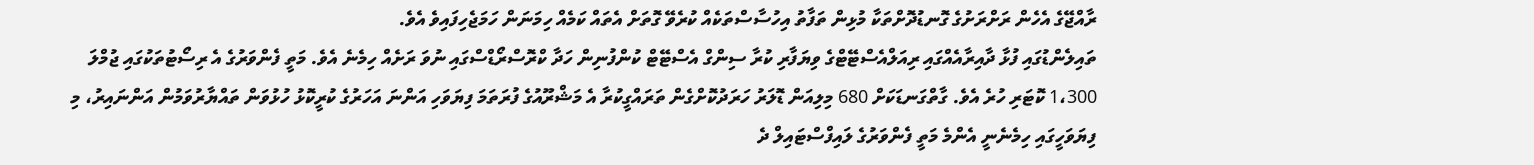ރާއްޖޭގެ އެހެން ރަށްރަށުގެ ގޮނޑުދޮށްތަކާ މުޅިން ތަފާތު އިހުސާސްތަކެއް ކުރެވޭ ގޮތަށް އެތައް ކަމެއް ހިމަނަން ހަމަޖެހިފައިވެ އެވެ.
ތައިލެންޑުގައި ފުޅާ ދާއިރާއެއްގައި ރިއަލްއެސްޓޭޓްގެ ވިޔަފާރި ކުރާ ސިންގް އެސްޓޭޓް ކުންފުނިން ހަދާ ކްރޮސްރޯޑްސްގައި ނުވަ ރަށެއް ހިމެނެ އެވެ. މަތީ ފެންވަރުގެ އެ ރިސޯޓުތަކުގައި ޖުމްލަ 1،300 ކޮޓަރި ހުރެ އެވެ. ގާތްގަނޑަކަށް 680 މިލިއަން ޑޮލަރު ހަރަދުކޮށްގެން ތަރައްގީކުރާ އެ މަޝްރޫއުގެ ފުރަތަމަ ފިޔަވަހި އަންނަ އަހަރުގެ ކުރީކޮޅު ހުޅުވަން ތައްޔާރުވަމުން އަންނައިރު، މި ފިޔަވަހީގައި ހިމެނެނީ އެންމެ މަތީ ފެންވަރުގެ ލައިފްސްޓައިލް ދެ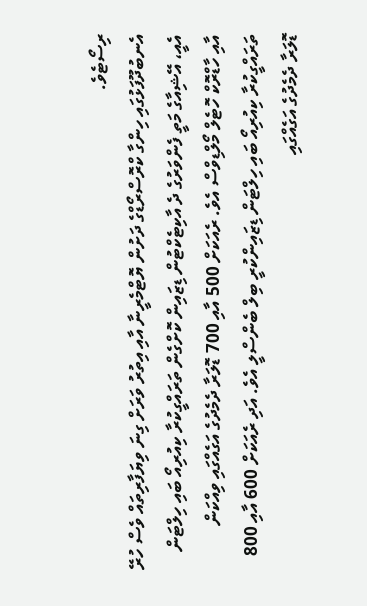ރިސޯޓެވެ.
އެނބުދޫފަޅުގައި ހިންގާ ކްރޮސްރޯޑްގެ ދަށުން ޔޮޓްމެރީނާ އާއި އިތުރު ވަރަށް ގިނަ ވިޔަފާރިތައް ވެސް ހުރޭ
އެއީ، އޭޝިއާގެ މަތީ ފެންވަރުގެ ދެ އާކިޓެކްޓުން ޑިޒައިން ކޮށްގެން ތަރައްގީކުރާ ކިއުރިއޯ ބައި ހިލްޓަން އާއި ހާޑްރޮކް ހޮޓެލް މޯލްޑިވްސް އެވެ. ރެއަކަށް 500 އާއި 700 ޑޮލަރާ ދެމެދުގެ އަގެއްގައި ވިއްކަން ތަރައްގީކުރާ ކިއުރިއޯ ބައި ހިލްޓަން ޑިޒައިންކުރީ ބިލް ބެންސްލީ އެވެ. އަދި ރެއަކަށް 600 އާއި 800 ޑޮލަރާ ދެމެދުގެ އަގެއްގައި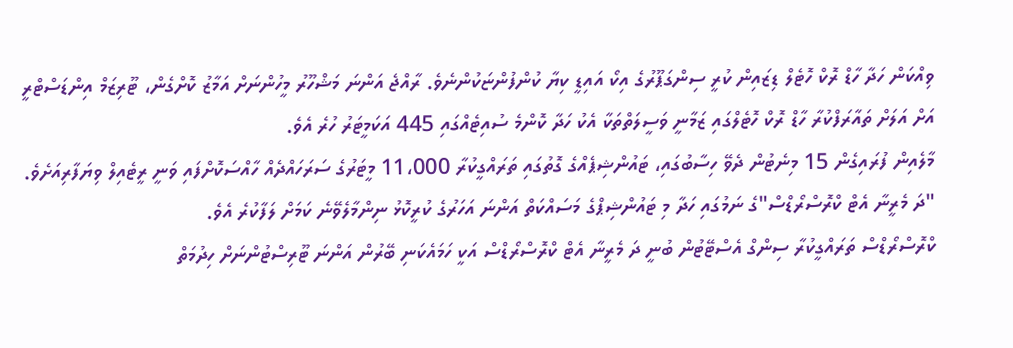ވިއްކަން ހަދާ ހާޑް ރޮކް ހޮޓެލް ޑިޒައިން ކުރީ ސިންގަޕޫރުގެ އިކޯ އައިޑީ ކިޔާ ކުންފުންޏަކުންނެވެ. ރާއްޖެ އަންނަ މަޝްހޫރު މީހުންނަށް އަމާޒު ކޮށްގެން، ޓޫރިޒަމް އިންޑަސްޓްރީ އަށް އަލަށް ތައާރަފްކުރާ ހާޑް ރޮކް ހޮޓެލްގައި ޒަމާނީ ވަސީލަތްތަކާ އެކު ހަދާ ކޮންމެ ސުއިޓެއްގައި 445 އަކަމީޓަރު ހުރެ އެވެ.
މާލެއިން ފުރައިގެން 15 މިނެޓުން ދެވޭ ހިސާބުގައި، ޓައުންޝިޕެއްގެ ގޮތުގައި ތަރައްގީކުރާ 11،000 މީޓަރުގެ ސަރަހައްދެއް ހާއްސަކޮށްފައި ވަނީ ރީޓެއިލް ވިޔަފާރިއަށެވެ. "ދަ މެރީނާ އެޓް ކްރޮސްރޯޑްސް"ގެ ނަމުގައި ހަދާ މި ޓައުންޝިޕްގެ މަސައްކަތް އަންނަ އަހަރުގެ ކުރީކޮޅު ނިންމާލެވޭނެ ކަމަށް ލަފާކުރެ އެވެ.
ކްރޮސްރޯޑްސް ތަރައްގީކުރާ ސިންގް އެސްޓޭޓުން ބުނީ ދަ މެރީނާ އެޓް ކްރޮސްރޯޑްސް އަކީ ހަމައެކަނި ބޭރުން އަންނަ ޓޫރިސްޓުންނަށް ހިދުމަތް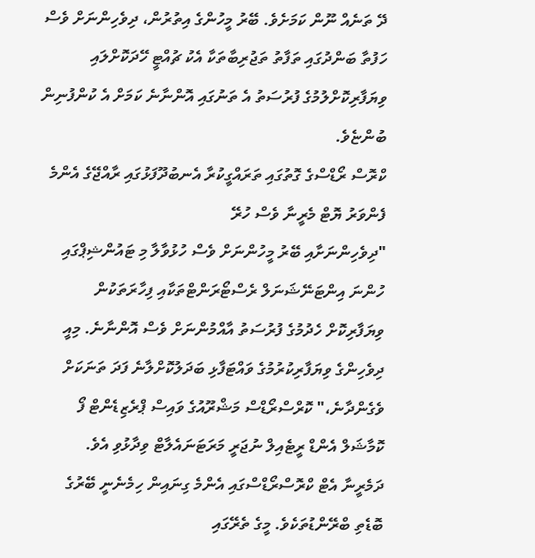ދޭ ތަނެއް ނޫން ކަމަށެވެ. ބޭރު މީހުންގެ އިތުރުން، ދިވެހިންނަށް ވެސް ހަފުތާ ބަންދުގައި ތަފާތު ތަޖުރިބާތަކާ އެކު ޗުއްޓީ ހޭދަކޮށްލައި ވިޔަފާރިކޮށްލުމުގެ ފުރުސަތު އެ ތަނުގައި އޮންނާނެ ކަމަށް އެ ކުންފުނިން ބުންޏެވެ.
ކްރޮސް ރޯޑްސްގެ ގޮތުގައި ތަރައްގީކުރާ އެނބުދޫފަޅުގައި ރާއްޖޭގެ އެންމެ ފެންވަރު ޔޮޓް މެރީނާ ވެސް ހުރޭ
"ދިވެހިންނަށާއި ބޭރު މީހުންނަށް ވެސް ހުޅުވާލާ މި ޓައުންޝިޕްގައި ހުންނަ އިންޓަނޭޝަނަލް ރެސްޓޯރަންޓްތަކާއި ފިހާރަތަކުން ވިޔަފާރިކޮށް ހެދުމުގެ ފުރުސަތު އާއްމުންނަށް ވެސް އޮންނާނެ. މިއީ ދިވެހިންގެ ވިޔަފާރިކުރުމުގެ ވައްޓަފާޅި ބަދަލުކޮށްލާނެ ފަދަ ތަނަކަށް ވެގެންދާނެ،" ކޮރްސްރޯޑްސް މަޝްރޫއުގެ ވައިސް ޕްރެޒިޑެންޓް ފޯ ކޮމާޝަލް އެންޑް ރީޓެއިލް ނުޖަރީ މަރަޓަނައެލާޓް ވިދާޅުވި އެވެ.
ދަމެރީނާ އެޓް ކްރޮސްރޯޑްސްގައި އެންމެ ގިނައިން ހިމެނެނީ ބޭރުގެ ބޮޑެތި ބްރޭންޑުތަކެވެ. މީގެ ތެރޭގައި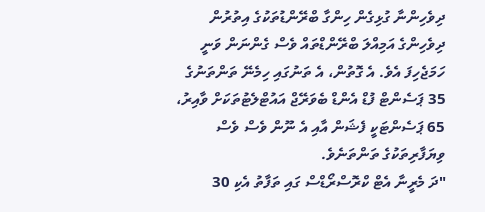ދިވެހިންނާ ގުޅިގެން ހިންގާ ބްރޭންޑުތަކުގެ އިތުރުން ދިވެހިންގެ އަމިއްލަ ބްރޭންޑްތައް ވެސް ގެންނަން ވަނީ ހަމަޖެހިފަ އެވެ. އެ ގޮތުން، އެ ތަނުގައި ހިމެނޭ ތަންތަނުގެ 35 ޕަސެންޓް ފުޑް އެންޑް ބެވަރޭޖް އައުޓްލެޓުތަކަށް ވާއިރު، 65 ޕަސެންޓަކީ ފެޝަން އާއި އެ ނޫން ވެސް ވެސް ވިޔަފާރިތަކުގެ ތަންތަނެވެ.
"ދަ މެރީނާ އެޓް ކްރޮސްރޯޑްސް ގައި ތަފާތު އެކި 30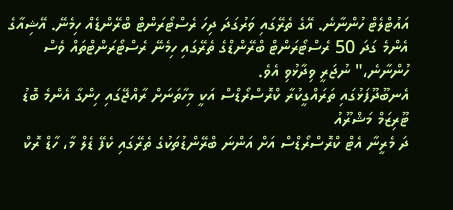އައުޓްލެޓް ހުންނާނެ. އޭގެ ތެރޭގައި ވަރުގަދަ ދިހަ ރެސްޓޯރަންޓް ބްރޭންޑެއް ހިމެނޭ. އޭޝިއާގެ އެންމެ ގަދަ 50 ރެސްޓޯރަންޓް ބްރޭންޑްގެ ތެރޭގައި ހިމެނޭ ރެސްޓޯރަންޓްތައް ވެސް ހުންނާނެ،" ނުޖަރީ ވިދާޅުވި އެވެ.
އެނބޫދޫފަޅުގައި ތަރައްގީކުރާ ކްރޮސްރޯޑްސް އަކީ މިހާތަނަށް ރާއްޖޭގައި ހިންގާ އެންމެ ބޮޑު ޓޫރިޒަމް މަޝްރޫއު
ދަ މެރީނާ އެޓް ކްރޮސްރޯޑްސް އަށް އަންނަ ބްރޭންޑުތަކުގެ ތެރޭގައި ކެފޭ ޑެލް މާ، ހާޑް ރޮކް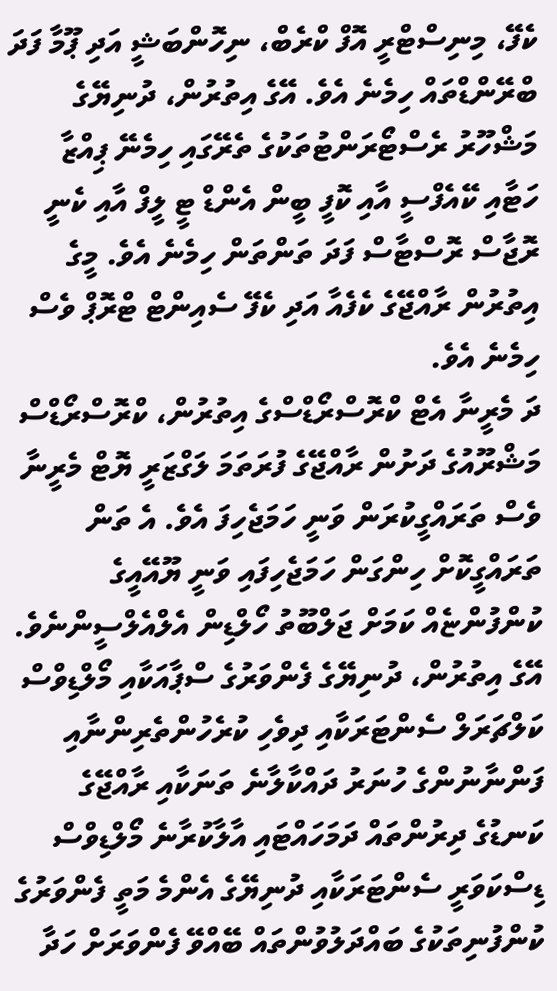ކެފޭ، މިނިސްޓްރީ އޮފް ކްރެބް، ނިހޮންބަޝީ އަދި ޕޫމާ ފަދަ ބްރޭންޑްތައް ހިމެނެ އެވެ. އޭގެ އިތުރުން، ދުނިޔޭގެ މަޝްހޫރު ރެސްޓޯރަންޓުތަކުގެ ތެރޭގައި ހިމެނޭ ޕިއްޒާ ހަޓާއި ކޭއެފްސީ އާއި ކޮފީ ބީން އެންޑް ޓީ ލީފް އާއި ކެނީ ރޮޖާސް ރޮސްޓާސް ފަދަ ތަންތަން ހިމެނެ އެވެ. މީގެ އިތުރުން ރާއްޖޭގެ ކެފެއާ އަދި ކެފޭ ސެއިންޓް ޓްރޮޕް ވެސް ހިމެނެ އެވެ.
ދަ މެރީނާ އެޓް ކްރޮސްރޯޑްސްގެ އިތުރުން، ކްރޮސްރޯޑްސް މަޝްރޫއުގެ ދަށުން ރާއްޖޭގެ ފުރަތަމަ ލަގްޒަރީ ޔޮޓް މެރީނާ ވެސް ތަރައްގީކުރަން ވަނީ ހަމަޖެހިފަ އެވެ. އެ ތަން ތަރައްގީކޮށް ހިންގަން ހަމަޖެހިފައި ވަނީ ޔޫއޭއީގެ ކުންފުންޏެއް ކަމަށް ޖަލްބޫތު ހޯލްޑިން އެލްއެލްސީންނެވެ.
އޭގެ އިތުރުން، ދުނިޔޭގެ ފެންވަރުގެ ސްޕާއަކާއި މޯލްޑިވްސް ކަލްޗަރަލް ސެންޓަރަކާއި ދިވެހި ކުރެހުންތެރިންނާއި ފަންނާނުންގެ ހުނަރު ދައްކާލާނެ ތަނަކާއި ރާއްޖޭގެ ކަނޑުގެ ދިރުންތައް ދަމަހައްޓައި އާލާކުރާނެ މޯލްޑިވްސް ޑިސްކަވަރީ ސެންޓަރަކާއި ދުނިޔޭގެ އެންމެ މަތީ ފެންވަރުގެ ކުންފުނިތަކުގެ ބައްދަލުވުންތައް ބޭއްވޭ ފެންވަރަށް ހަދާ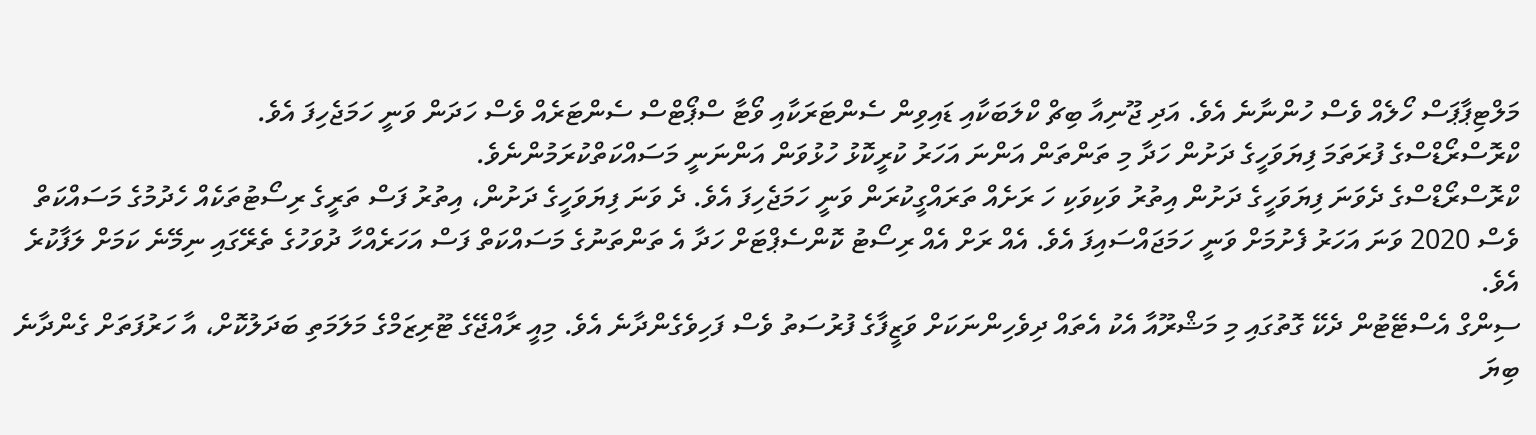މަލްޓިޕާޕަސް ހޯލެއް ވެސް ހުންނާނެ އެވެ. އަދި ޖޫނިއާ ބިޗް ކްލަބަކާއި ޑައިވިން ސެންޓަރަކާއި ވޯޓާ ސްޕޯޓްސް ސެންޓަރެއް ވެސް ހަދަން ވަނީ ހަމަޖެހިފަ އެވެ.
ކްރޮސްރޯޑްސްގެ ފުރަތަމަ ފިޔަވަހީގެ ދަށުން ހަދާ މި ތަންތަން އަންނަ އަހަރު ކުރީކޮޅު ހުޅުވަން އަންނަނީ މަސައްކަތްކުރަމުންނެވެ.
ކްރޮސްރޯޑްސްގެ ދެވަނަ ފިޔަވަހީގެ ދަށުން އިތުރު ވަކިވަކި ހަ ރަށެއް ތަރައްގީކުރަން ވަނީ ހަމަޖެހިފަ އެވެ. ދެ ވަނަ ފިޔަވަހީގެ ދަށުން، އިތުރު ފަސް ތަރީގެ ރިސޯޓުތަކެއް ހެދުމުގެ މަސައްކަތް ވެސް 2020 ވަނަ އަހަރު ފެށުމަށް ވަނީ ހަމަޖައްސައިފަ އެވެ. އެއް ރަށް އެއް ރިސޯޓު ކޮންސެޕްޓަށް ހަދާ އެ ތަންތަނުގެ މަސައްކަތް ފަސް އަހަރެއްހާ ދުވަހުގެ ތެރޭގައި ނިމޭނެ ކަމަށް ލަފާކުރެ އެވެ.
ސިންގް އެސްޓޭޓުން ދެކޭ ގޮތުގައި މި މަޝްރޫއާ އެކު އެތައް ދިވެހިންނަކަށް ވަޒީފާގެ ފުރުސަތު ވެސް ފަހިވެގެންދާނެ އެވެ. މިއީ ރާއްޖޭގެ ޓޫރިޒަމްގެ މަލަމަތި ބަދަލުކޮށް، އާ ހަރުފަތަށް ގެންދާނެ ބިޔަ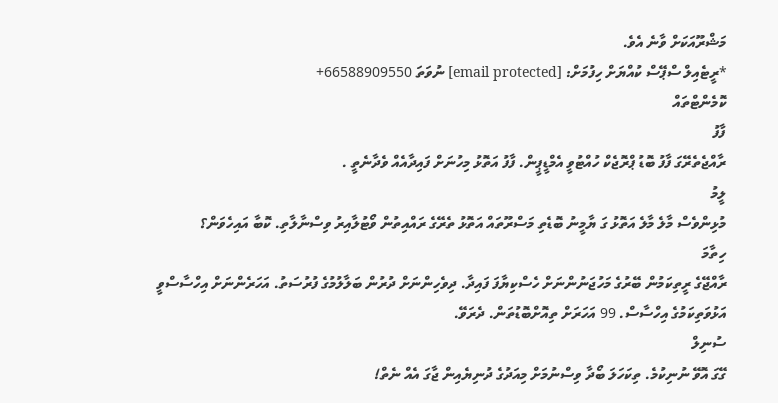މަޝްރޫއަކަށް ވާނެ އެވެ.
*ރީޓެއިލް ސްޕޭސް ކުއްޔަށް ހިފުމަށް: [email protected] ނުވަތަ 66588909550+
ކޮމެންޓްތައް
ފާފު
ރާއްޖެތެރޭގަ ފާފު ބޮޑު ޕްރޮޖެކް ހުއްޓުވީ އެމްޑީޕީން. ފާފު އަތޮޅު މިހުނަށް ފައިދާއެއް ވެދާނެތީ .
ލީމު
މުޅިންވެސް މާލެ މާލެ އަތޮޅު ގަ ޔާމީނު ބޮޑެތި މަސްރޫތައް އަތޮޅު ތެރޭގެ ރައްއިތުން ވޯޓުލާއިރު ވިސްނާލާތި. ކޮބާ އައިހެވަން؟
ހިތާމަ
ރާއްޖޭގެ ރީތިކަމުން ބޭރުގެ މަހުޖަނުންނަށް ހެސްކިޔާފަ ފައިދާ. ދިވެހިންނަށް ދުރުން ބަލާލުމުގެ ފުރުސަތު. އަހަރެންނަށް އިހްސާސްވީ އަޅުވަތިކަމުގެ އިހްސާސް. 99 އަހަރަށް ތިއޮށްބޮޑުތަން. ދެރަވޭ.
ސުނިލް
ގޭގަ އޮވޭ ނުނިކުމެ. ތިކަހަލަ ބޯދާ ވިސްނުމަށް މިއަދުގެ ދުނިޔެއިން ޖާގަ އެއް ނެތް!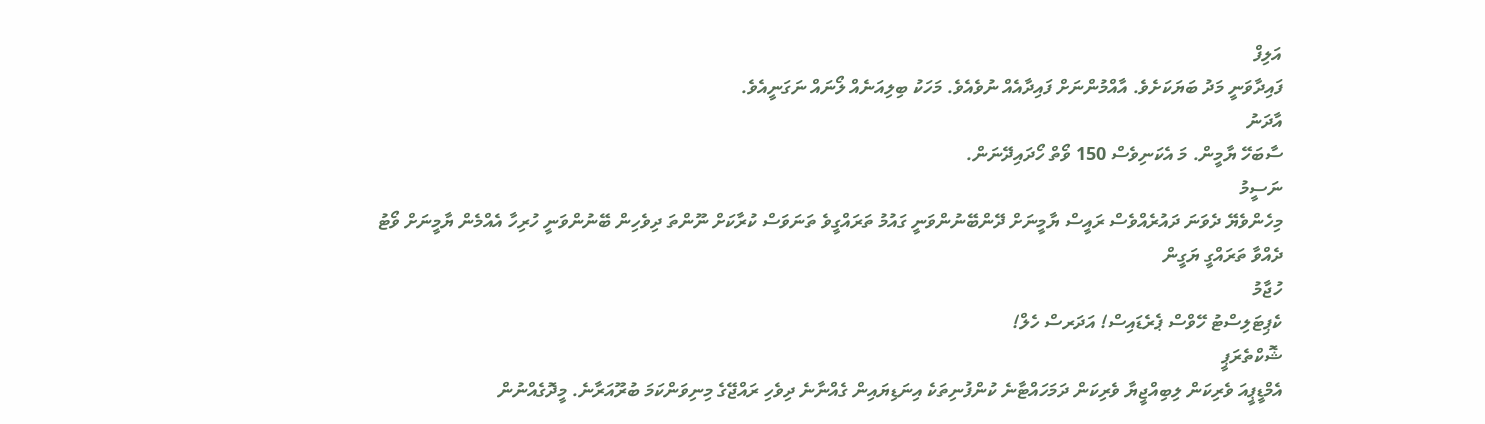އަލިފް
ފައިދާވަނީ މަދު ބަޔަކަށެވެ. އާއްމުންނަށް ފައިދާއެއް ނުވެއެވެ. މަހަކު ބިލިއަނެއް ލޯނައް ނަގަނީއެވެ.
އާދަނު
ސާބަހޭ ޔާމީން. މަ އެކަނިވެސް 150 ވޯތް ހޯދައިދޭނަން.
ނަސީމު
މިހެންވެޔޭ ދެވަނަ ދައުރެއްވެސް ރައީސް ޔާމީނަށް ދޭންބޭނުންވަނީ ގައުމު ތަރައްގީވެ ތަނަވަސް ކުރާކަށް ނޫންތަ ދިވެހިން ބޭނުންވަނީ ހުރިހާ އެއްމެން ޔާމީނަށް ވޯޓު ދެއްވާ ތަރައްގީ ޔަގީން
ހުޖާމު
ކެޕިޓަލިސްޓު ހޭވްސް ޕެރެޑައިސް! އަދަރސް ހެލް!
ޝޮކްތެރަޕީ
އެމްޑީޕީއަ ވެރިކަން ލިބިއްޖީޔާ ވެރިކަން ދަމަހައްޓާނެ ކުންފުނިތަކެ އިނަޑިޔައިން ގެއްނާނެ ދިވެހި ރައްޖޭގެ މިނިވަންކަމަ ބުރޫއަރާނެ. މީދޮގެއްނުން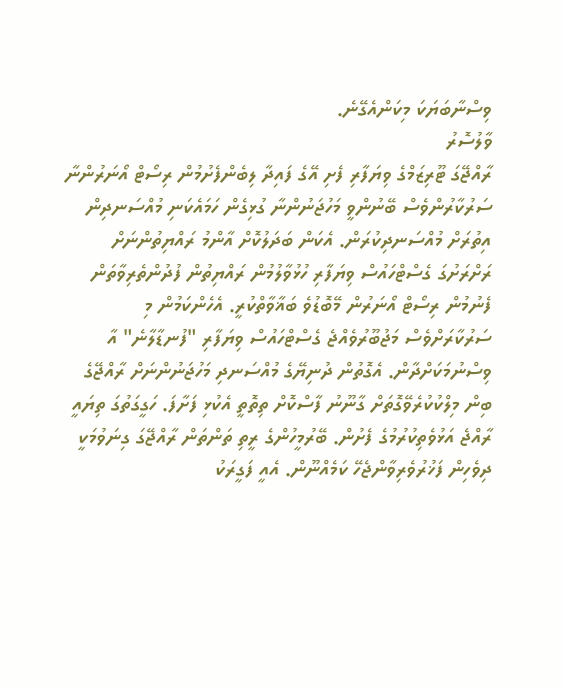ވިސްނާބަޔަކަ މިކަންއެގޭނެ.
ވާލުސޮރު
ރާއްޖޭގަ ޓޫރިޒަމްގެ ވިޔަފާރި ފެށި އޭގެ ފައިދާ ލިބެންފެށުމުން ރިސޯޓް އޯނަރުންނާ ސަރުކާރުންވެސް ބޭނުންވީ މަހުޖަނުންނާ ގުޅިގެން ހަމައެކަނި މުއްސަނދިން އިތުރަށް މުއްސަނދިކުރަން. އެކަން ބަދަލުކޮށް އާންމު ރައްޔިތުންނަށް ރަށްރަށުގަ ގެސްޓްހައުސް ވިޔަފާރި ހުޅުވާލުމުން ރައްޔިތުން ފުދުންތެރިވާތަން ފެނުމުން ރިސޯޓް އޯނަރުން މޭބޮޑުވެ ބަޣާވާތްކުރީ. އެހެންކަމުން މި ސަރުކާރަށްވެސް މަޖުބޫރުވެއްޖެ ގެސްޓްހައުސް ވިޔަފާރި "ފުނޑާލާނެ" އާ ވިސްނުމަކަށްދާން. އެގޮތުން ދުނިޔޭގެ މުއްސަނދި މަހުޖަނުންނަށް ރާއްޖޭގެ ބިން މިލްކުކުރެވޭގޮތަށް ގާނޫނު ފާސްކޮށް ތިތޮތީ އެކުޅި ފަށާފަ. ހަގީގަތުގަ ތިޔައީ ރާއްޖެ އަޅުވެތިކުރުމުގެ ފެށުން. ބޭރުމީހުންގެ ރީތި ތަންތަން ރާއްޖޭގަ ގިނަވުމަކީ ދިވެހިން ފަޚުރުވެރިވާންޖެހޭ ކަމެއްނޫން. އެއީ ފަގީރަކު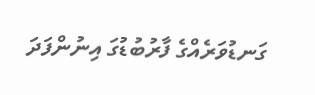ގަނޑުވަރެއްގެ ފާރުބުޑުގަ އިނުންފަދަ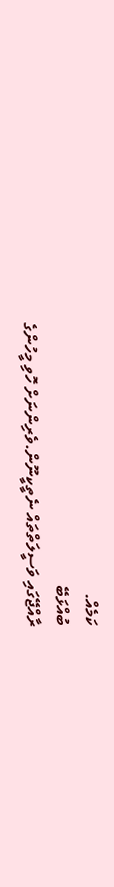ކަމެއް.
ބުއްޅަބޭ
ރާއްޖޭގައި ވަސީލަތްތައް ނެތީކީނޫން.ވެރިންނަށް ހޮވި މީހުންގެ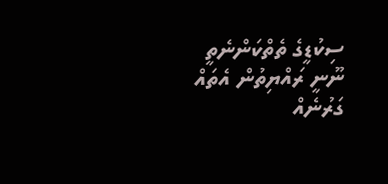ސިކުޑީގެ ތެތްކަންނެތީ ނޫނީ ރައްޔިތުން އެތައް ގަރުނެއް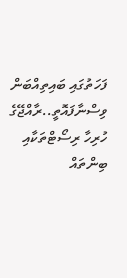ފަހަތުގައި ބައިތިއްބަން ވިސްނާފައޮތީ..ރާއްޖޭގެ ހުރިހާ ރިސޯޓްތަކާއި ބިންތައް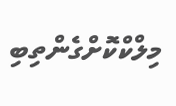މިލްކްކޮށްގެންތިބި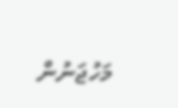މަހުޖަނުން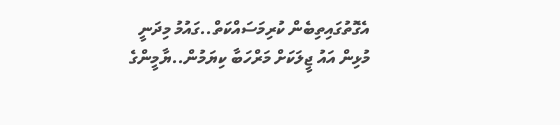އެގޮތުގައިތިބެން ކުރިމަސައްކަތް..ގައުމު މިދަނީ މުޅިން އައު ޖީލަކަށް މަރްހަބާ ކިޔަމުން..ޔާމީންގެ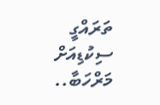ތަރައްގީ ސިކުޑިއަށް މަރްހަބާ..